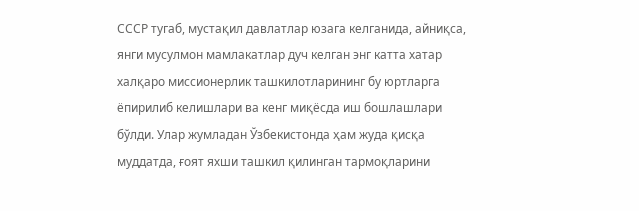СССР тугаб, мустақил давлатлар юзага келганида, айниқса, янги мусулмон мамлакатлар дуч келган энг катта хатар халқаро миссионерлик ташкилотларининг бу юртларга ёпирилиб келишлари ва кенг миқёсда иш бошлашлари бўлди. Улар жумладан Ўзбекистонда ҳам жуда қисқа муддатда, ғоят яхши ташкил қилинган тармоқларини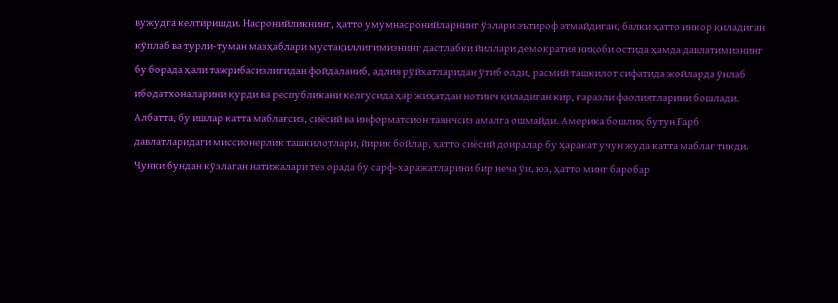вужудга келтиришди. Насронийликнинг, ҳатто умумнасронийларнинг ўзлари эътироф этмайдиган, балки ҳатто инкор қиладиган кўплаб ва турли-туман мазҳаблари мустақиллигимизнинг дастлабки йиллари демократия ниқоби остида ҳамда давлатимизнинг бу борада ҳали тажрибасизлигидан фойдаланиб, адлия рўйхатларидан ўтиб олди, расмий ташкилот сифатида жойларда ўнлаб ибодатхоналарини қурди ва республикани келгусида ҳар жиҳатдан нотинч қиладиган кир, ғаразли фаолиятларини бошлади. Албатта, бу ишлар катта маблағсиз, сиёсий ва информатсион таянчсиз амалга ошмайди. Америка бошлиқ бутун Ғарб давлатларидаги миссионерлик ташкилотлари, йирик бойлар, ҳатто сиёсий доиралар бу ҳаракат учун жуда катта маблағ тикди. Чунки бундан кўзлаган натижалари тез орада бу сарф-харажатларини бир неча ўн, юз, ҳатто минг баробар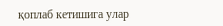қоплаб кетишига улар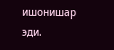ишонишар эди.